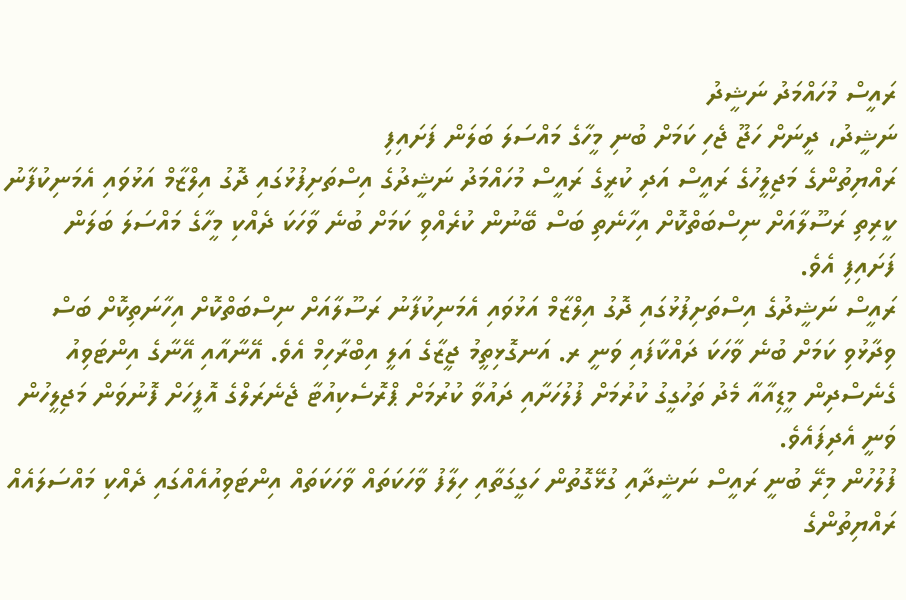ރައީސް މުހައްމަދު ނަޝީދު
ނަޝީދު، ދީނަށް ހަޖޫ ޖެހި ކަމަށް ބުނި މީހާގެ މައްސަލަ ބަލަން ފަށައިފި
ރައްޔިތުންގެ މަޖިލީހުގެ ރައީސް އަދި ކުރީގެ ރައީސް މުހައްމަދު ނަޝީދުގެ އިސްތަށިފުޅުގައި ދޮގު އިލްޒާމް އަޅުވައި އެމަނިކުފާނު ކީރިތި ރަސޫލާއަށް ނިސްބަތްކޮށް އިހާނެތި ބަސް ބޭނުން ކުރެއްވި ކަމަށް ބުނެ ވާހަކަ ދެއްކި މީހާގެ މައްސަލަ ބަލަން ފަށައިފި އެވެ.
ރައީސް ނަޝީދުގެ އިސްތަށިފުޅުގައި ދޮގު އިލްޒާމް އަޅުވައި އެމަނިކުފާނު ރަސޫލާއަށް ނިސްބަތްކޮށް އިހާނަތިކޮށް ބަސް ވިދާޅުވި ކަމަށް ބުނެ ވާހަކަ ދައްކާފައި ވަނީ ރ. އަނގޮޅިތީމު ޖީޒާގެ އަލީ އިބްރާހިމް އެވެ. އޭނާއާއި އޭނާގެ އިންޓަވިއު ގެނެސްދިން މީޑިއާއާ މެދު ތަހުގީގު ކުރުމަށް ފުލުހަށާއި ދައުވާ ކުރުމަށް ޕްރޮސެކިއުޓާ ޖެނެރަލްގެ އޮފީހަށް ފޮނުވަން މަޖިލީހުން ވަނީ އެދިފައެވެ.
ފުލުހުން މިރޭ ބުނީ ރައީސް ނަޝީދާއި ގުޅޭގޮތުން ހަގީގަތާއި ހިލާފު ވާހަކަތައް ވާހަކަތައް އިންޓަވިއުއެއްގައި ދެއްކި މައްސަލައެއް ރައްޔިތުންގެ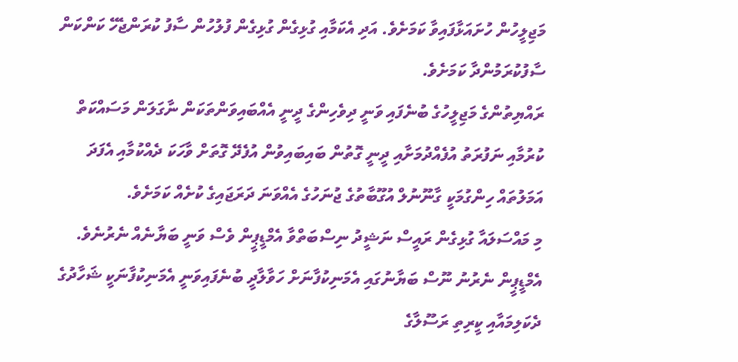މަޖިލީހުން ހުށައަޅާފައިވާ ކަމަށެވެ. އަދި އެކަމާއި ގުޅިގެން ގުޅިގެން ފުލުހުން ސާފު ކުރަންޖެހޭ ކަންކަން ސާފުކުރަމުންދާ ކަމަށެވެ.
ރައްޔިތުންގެ މަޖިލީހުގެ ބުނެފައި ވަނީ ދިވެހިންގެ ދީނީ އެއްބައިވަންތަކަން ނާގަލަން މަސައްކަތް ކުރުމާއި ނަފުރަތު އުފެއްދުމަށާއި ދީނީ ގޮތުން ބައިބައިވުން އުފެދޭ ގޮތަށް ވާހަކަ ދެއްކުމާއި އެފަދަ އަމަލުތައް ހިންގުމަކީ ގާނޫނުލް އުގޫބާތުގެ ޖުނަހުގެ އެއްވަނަ ދަރަޖައިގެ ކުށެއް ކަމަށެވެ.
މި މައްސަލައާ ގުޅިގެން ރައީސް ނަޝީދު ނިސްބަތްވާ އެމްޑީޕީން ވެސް ވަނީ ބަޔާނެއް ނެރުނެވެ. އެމްޑީޕީން ނެރުނު ނޫސް ބަޔާނުގައި އެމަނިކުފާނަށް ހަވާލާދީ ބުނެފައިވަނީ އެމަނިކުފާނަކީ ޝަހާދުގެ ދެކަލިމައާއި ކީރިތި ރަސޫލާގެ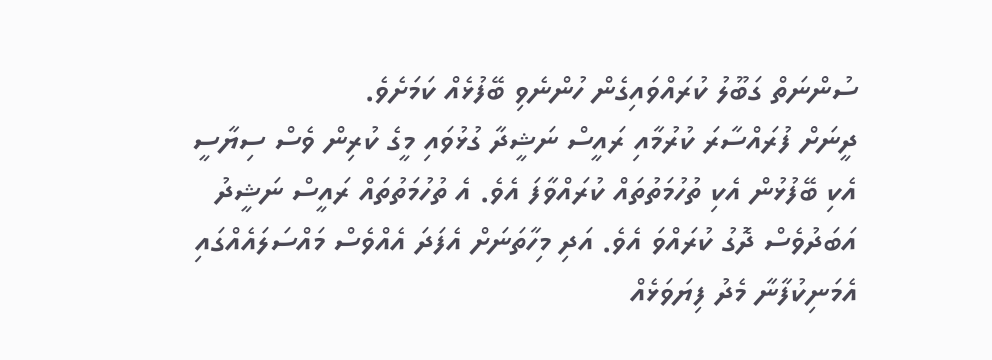ސުންނަތް ގަބޫލު ކުރައްވައިގެން ހުންނެވި ބޭފުޅެއް ކަމަށެވެ.
ދީނަށް ފުރައްސާރަ ކުރުމާއި ރައީސް ނަޝީދާ ގުޅުވައި މީގެ ކުރިން ވެސް ސިޔާސީ އެކި ބޭފުޅުން އެކި ތުހުމަތުތައް ކުރައްވާފަ އެވެ. އެ ތުހުމަތުތައް ރައީސް ނަޝީދު އަބަދުވެސް ދޮގު ކުރައްވަ އެވެ. އަދި މިހާތަނަށް އެފަދަ އެއްވެސް މައްސަލައެއްގައި އެމަނިކުފާނާ މެދު ފިޔަވަޅެއް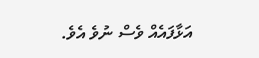އަޅާފައެއް ވެސް ނުވެ އެވެ.